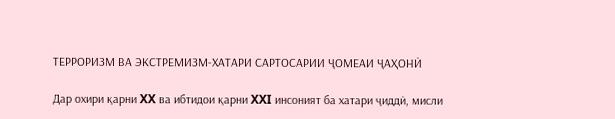ТЕРРОРИЗМ ВА ЭКСТРЕМИЗМ-ХАТАРИ САРТОСАРИИ ҶОМЕАИ ҶАҲОНӢ

Дар охири қарни XX ва ибтидои қарни XXI инсоният ба хатари ҷиддӣ, мисли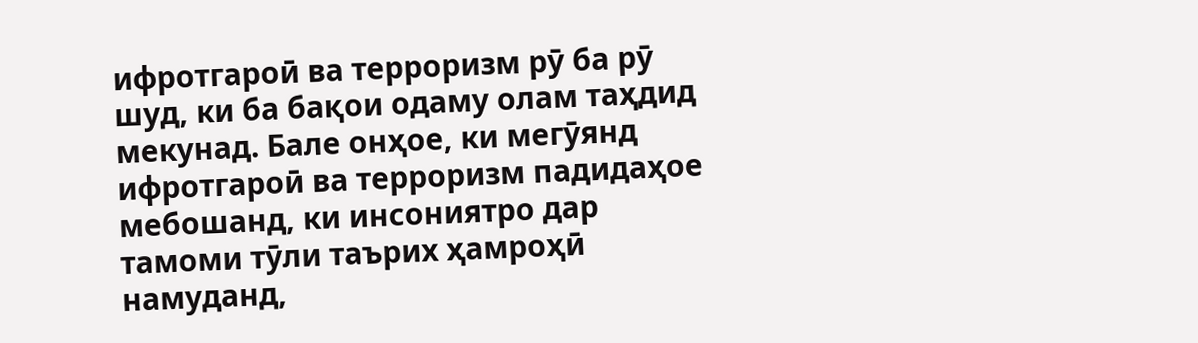ифротгароӣ ва терроризм рӯ ба рӯ шуд, ки ба бақои одаму олам таҳдид мекунад. Бале онҳое, ки мегӯянд ифротгароӣ ва терроризм падидаҳое мебошанд, ки инсониятро дар тамоми тӯли таърих ҳамроҳӣ намуданд,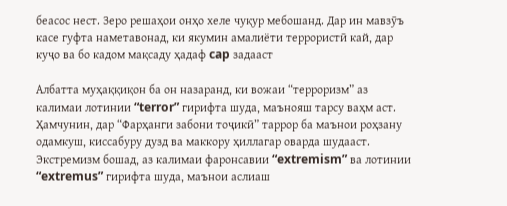беасос нест. Зеро решаҳои онҳо хеле чуқур мебошанд. Дар ин мавзӯъ касе гуфта наметавонад, ки якумин амалиёти террористӣ кай, дар куҷо ва бо кадом мақсаду ҳадаф cap задааст

Албатта муҳаққиқон ба он назаранд, ки вожаи “терроризм” аз калимаи лотинии “terror” гирифта шуда, маънояш тарсу ваҳм аст. Ҳамчунин, дар “Фарҳанги забони тоҷикӣ” таррор ба маънои роҳзану одамкуш, киссабуру дузд ва маккору ҳиллагар оварда шудааст. Экстремизм бошад, аз калимаи фаронсавии “extremism” ва лотинии “extremus” гирифта шуда, маънои аслиаш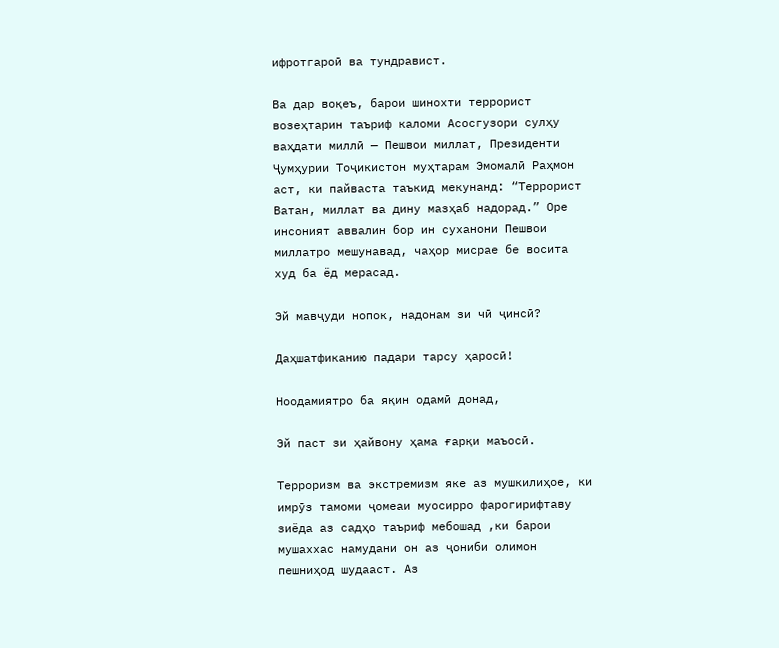ифротгароӣ ва тундравист.

Ва дар воқеъ, барои шинохти террорист возеҳтарин таъриф каломи Асосгузори сулҳу ваҳдати миллӣ — Пешвои миллат, Президенти Ҷумҳурии Тоҷикистон муҳтарам Эмомалӣ Раҳмон аст, ки пайваста таъкид мекунанд: “Террорист Ватан, миллат ва дину мазҳаб надорад.” Оре инсоният аввалин бор ин суханони Пешвои миллатро мешунавад, чаҳор мисрае бе восита худ ба ёд мерасад.

Эй мавҷуди нопок, надонам зи чӣ ҷинсӣ?

Даҳшатфиканию падари тарсу ҳаросӣ!

Ноодамиятро ба яқин одамӣ донад,

Эй паст зи ҳайвону ҳама ғарқи маъосӣ.

Терроризм ва экстремизм яке аз мушкилиҳое, ки имрӯз тамоми ҷомеаи муосирро фарогирифтаву зиёда аз садҳо таъриф мебошад ,ки барои мушаххас намудани он аз ҷониби олимон пешниҳод шудааст. Аз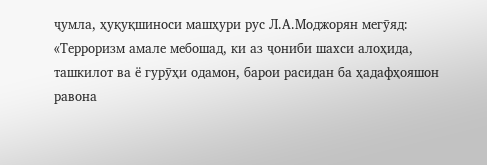ҷумла, ҳуқуқшиноси машҳури рус Л.А.Моджорян мегӯяд: «Терроризм амале мебошад, ки аз ҷониби шахси алоҳида, ташкилот ва ё гурӯҳи одамон, барои расидан ба ҳадафҳояшон равона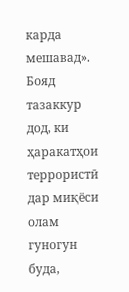карда мешавад». Бояд тазаккур дод, ки ҳаракатҳои террористӣ дар миқёси олам гуногун буда,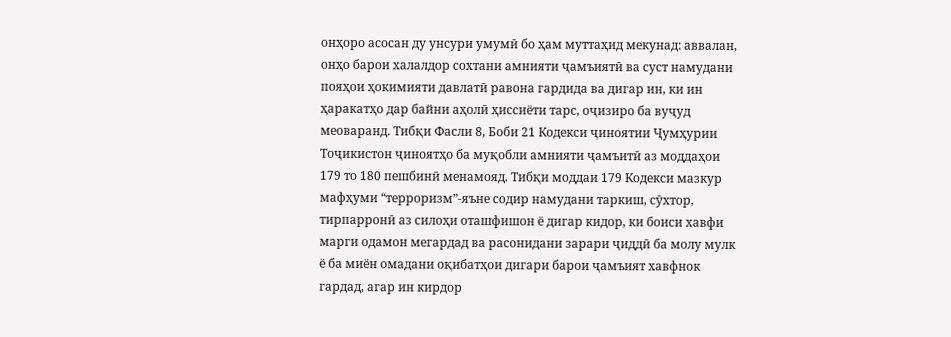онҳоро асосан ду унсури умумӣ бо ҳам муттаҳид мекунад: аввалан, онҳо барои халалдор сохтани амнияти ҷамъиятӣ ва суст намудани пояҳои ҳокимияти давлатӣ равона гардида ва дигар ин, ки ин ҳаракатҳо дар байни аҳолӣ ҳиссиёти тарс, оҷизиро ба вуҷуд меоваранд. Тибқи Фасли 8, Боби 21 Кодекси ҷиноятии Ҷумҳурии Тоҷикистон ҷиноятҳо ба муқобли амнияти ҷамъитӣ аз моддаҳои 179 то 180 пешбинӣ менамояд. Тибқи моддаи 179 Кодекси мазкур мафҳуми “терроризм”-яъне содир намудани таркиш, сӯхтор, тирпарронӣ аз силоҳи оташфишон ё дигар кидор, ки боиси хавфи марги одамон мегардад ва расонидани зарари ҷиддӣ ба молу мулк ё ба миён омадани оқибатҳои дигари барои ҷамъият хавфнок гардад, агар ин кирдор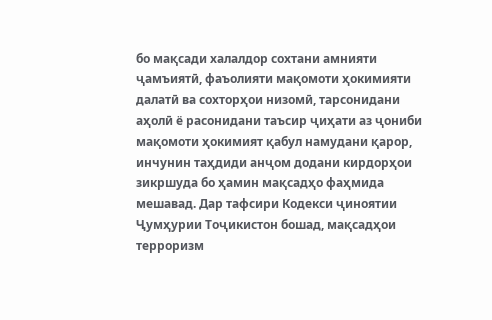бо мақсади халалдор сохтани амнияти ҷамъиятӣ, фаъолияти мақомоти ҳокимияти далатӣ ва сохторҳои низомӣ, тарсонидани аҳолӣ ё расонидани таъсир ҷиҳати аз ҷониби мақомоти ҳокимият қабул намудани қарор, инчунин таҳдиди анҷом додани кирдорҳои зикршуда бо ҳамин мақсадҳо фаҳмида мешавад. Дар тафсири Кодекси ҷиноятии Ҷумҳурии Тоҷикистон бошад, мақсадҳои терроризм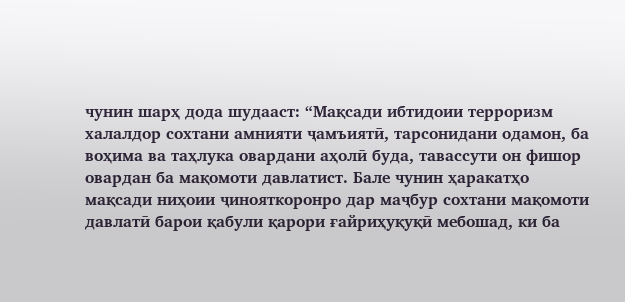чунин шарҳ дода шудааст: “Мақсади ибтидоии терроризм халалдор сохтани амнияти ҷамъиятӣ, тарсонидани одамон, ба воҳима ва таҳлука овардани аҳолӣ буда, тавассути он фишор овардан ба мақомоти давлатист. Бале чунин ҳаракатҳо мақсади ниҳоии ҷинояткоронро дар маҷбур сохтани мақомоти давлатӣ барои қабули қарори ғайриҳуқуқӣ мебошад, ки ба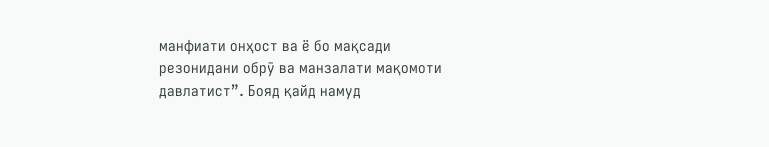манфиати онҳост ва ё бо мақсади резонидани обрӯ ва манзалати мақомоти давлатист”. Бояд қайд намуд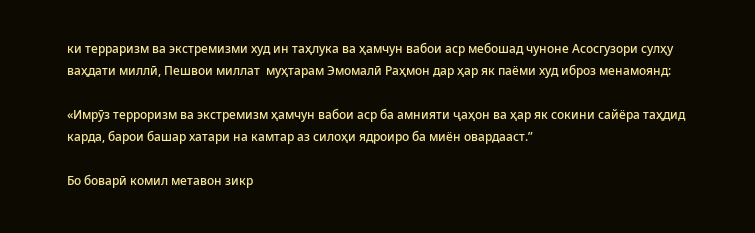ки терраризм ва экстремизми худ ин таҳлука ва ҳамчун вабои аср мебошад чуноне Асосгузори сулҳу ваҳдати миллӣ, Пешвои миллат  муҳтарам Эмомалӣ Раҳмон дар ҳар як паёми худ иброз менамоянд:

«Имрӯз терроризм ва экстремизм ҳамчун вабои аср ба амнияти ҷаҳон ва ҳар як сокини сайёра таҳдид карда, барои башар хатари на камтар аз силоҳи ядроиро ба миён овардааст.”

Бо боварӣ комил метавон зикр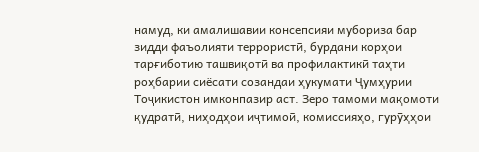намуд, ки амалишавии консепсияи мубориза бар зидди фаъолияти террористӣ, бурдани корҳои тарғиботию ташвиқотӣ ва профилактикӣ таҳти роҳбарии сиёсати созандаи ҳукумати Ҷумҳурии Тоҷикистон имконпазир аст. Зеро тамоми мақомоти қудратӣ, ниҳодҳои иҷтимоӣ, комиссияҳо, гурӯҳҳои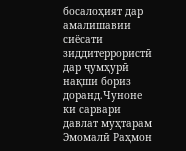босалоҳият дар амалишавии сиёсати зиддитеррористӣ дар ҷумҳурӣ нақши бориз доранд.Чуноне ки сарвари давлат муҳтарам Эмомалӣ Раҳмон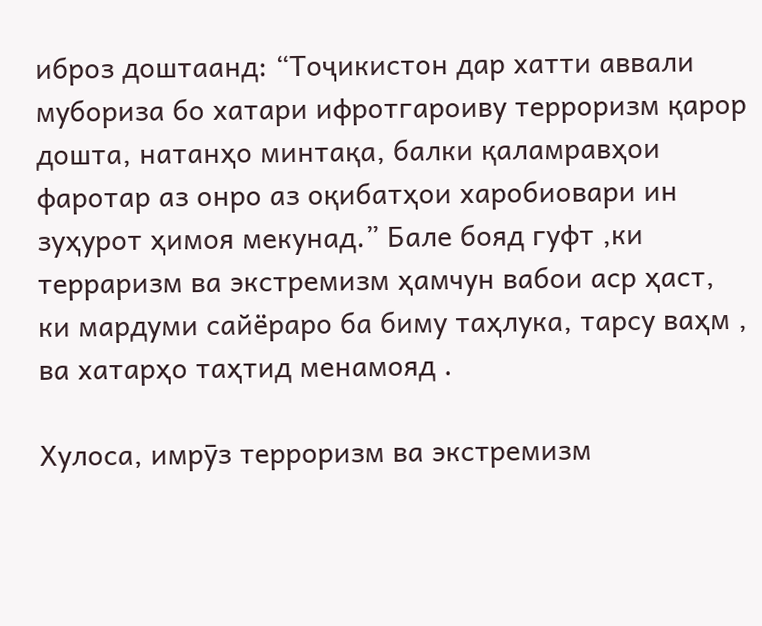иброз доштаанд: “Тоҷикистон дар хатти аввали мубориза бо хатари ифротгароиву терроризм қарор дошта, натанҳо минтақа, балки қаламравҳои фаротар аз онро аз оқибатҳои харобиовари ин зуҳурот ҳимоя мекунад.” Бале бояд гуфт ,ки терраризм ва экстремизм ҳамчун вабои аср ҳаст, ки мардуми сайёраро ба биму таҳлука, тарсу ваҳм , ва хатарҳо таҳтид менамояд .

Хулоса, имрӯз терроризм ва экстремизм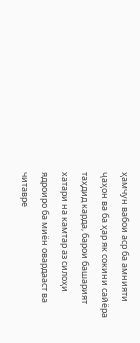ҳамчун вабои аср ба амнияти ҷаҳон ва ба ҳар як сокини сайёра таҳдид карда, барои башарият хатари на камтар аз силоҳи ядроиро ба миён овардааст ва читавре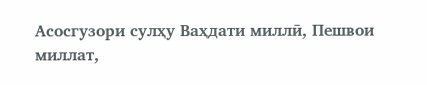Асосгузори сулҳу Ваҳдати миллӣ, Пешвои миллат,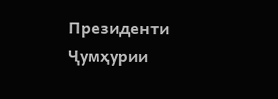Президенти Ҷумҳурии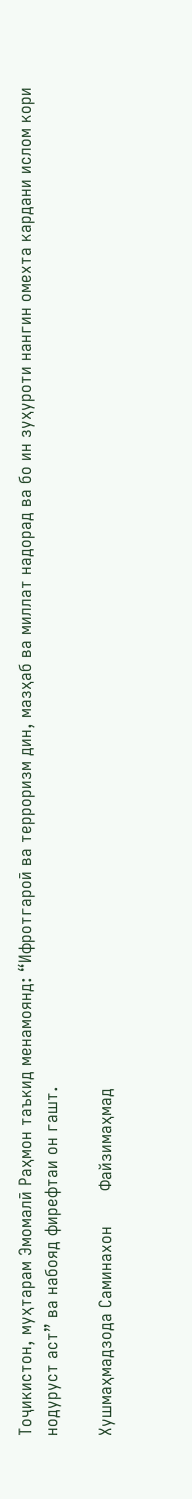Тоҷикистон, муҳтарам Эмомалӣ Раҳмон таъкид менамоянд: “Ифротгароӣ ва терроризм дин, мазҳаб ва миллат надорад ва бо ин зуҳуроти нангин омехта кардани ислом кори нодуруст аст” ва набояд фирефтаи он гашт.

Хушмаҳмадзода Саминахон       Файзимаҳмад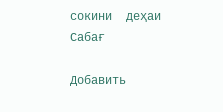сокини  деҳаи Сабағ

Добавить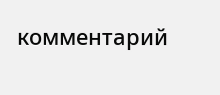комментарий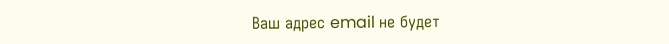Ваш адрес email не будет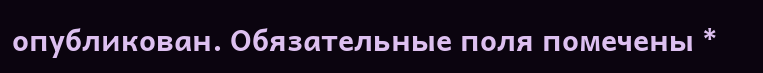опубликован. Обязательные поля помечены *